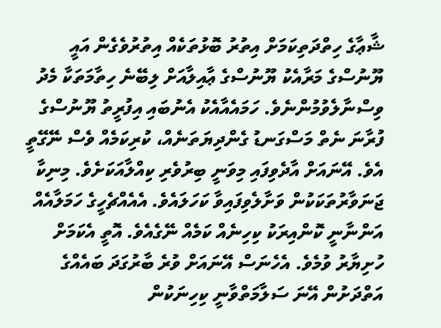ޝާޢާގެ ހިތްދަތިކަމަށް އިތުރު ބޮޅުތަކެއް އިތުރުވެގެން އައީ ޔޫނުސްގެ މަރާއެކު ޔޫނުސްގެ ޢާއިލާއަށް ލިބޭނެ ހިތާމަތަކާ މެދު ވިސްނާލެވުމުންނެވެ. ހަމައެއާއެކު އެނުބައި އިފުރީތު ޔޫނުސްގެ ފުރާނަ ނެތް މަސްގަނޑު ގެންދިޔަތަނެއް، ކުރިކަމެއް ވެސް ނޭގޭތީ އެވެ. އޭނައަށް އާދެވިފައި މިވަނީ ބިރުވެރި ކިއްލާއަކަށެވެ. މިނިކާ ޖަނަވާރުތަކަކުން ވަށާލެވިފައިވާ ކަހަލައެވެ. އެއެއްޗެހީގެ ހަމަލާއެއް އަންނާނީ ކޮންއިރަކު ކިހިނެއް ކަމެއް ނޭގެއެވެ. އޮތީ އެކަމަށް ހުށިޔާރު ވުމެވެ. އެހެނަސް އޭނައަށް ވުރެ ބާރުގަދަ ބައެއްގެ އަތްދަށުން އޭނަ ސަލާމަތްވާނީ ކިހިނަކުން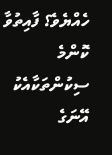ހެއްޔެވެ؟ ފާއިތުވާ ކޮންމެ ސިކުންތަކާއެކު އޭނަގެ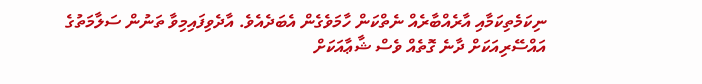ނިކަމެތިކަމާއި އާރެއްބާރެއް ނެތްކަން ހާމަވެގެން އެބަދެއެވެ. އާދެވިފައިމިވާ ތަނުން ސަލާމަތުގެ އައްސޭރިއަކަށް ދާނެ ގޮތެއް ވެސް ޝާޢާއަކަށް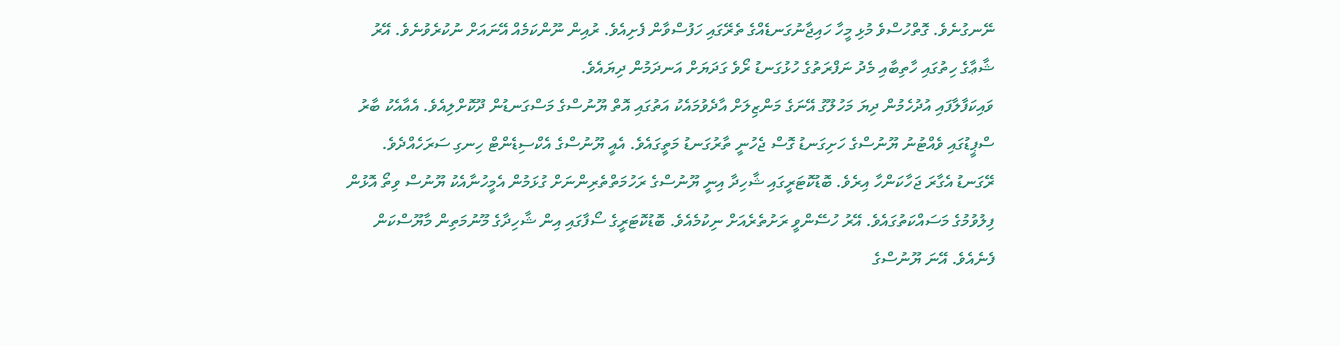ނޭނގުނެވެ. ގޮތްހުސްވެ މުޅި މީހާ ހައިޖާނުގަނޑެއްގެ ތެރޭގައި ހަފުސްވާން ފެށިއެވެ. ރުއިން ނޫންކަމެއް އޭނައަށް ނުކުރެވުނެވެ. އޭރު ޝާޢާގެ ހިތުގައި ހާތިބާއި މެދު ނަފްރަތުގެ ހުޅުގަނޑު ރޯވެ ގަދަޔަށް އަނދަމުން ދިޔައެވެ.
ވައިކަފާލާފައި އުދުހެމުން ދިޔަ މަހުލޫގު އޭނަގެ މަންޒިލަށް އާދެވުމައެކު އަތުގައި އޮތް ޔޫނުސްގެ މަސްގަނޑުން ދޫކޮށްލިއެވެ. އެއާއެކު ބާރު ސްޕީޑުގައި ވެއްޓުނު ޔޫނުސްގެ ހަށިގަނޑު ގޮސް ޖެހުނީ ތާރުގަނޑު މަތީގައެވެ. އެއީ ޔޫނުސްގެ އެކްސިޑެންޓް ހިނގި ސަރަހެއްދެވެ.
ރޭގަނޑު އެގާރަ ޖަހާކަންހާ އިރެވެ. ބޮޑުކޮޓަރީގައި ޝާހިދާ އިނީ ޔޫނުސްގެ ރަހުމަތްތެރިންނަށް ގުޅަމުން އެމީހުނާއެކު ޔޫނުސް ވިތޯ އޮޅުން ފިލުވުމުގެ މަސައްކަތުގައެވެ. އޭރު ހުސޭންވީ ރަށުތެރެއަށް ނިކުމެއެވެ. ބޮޑުކޮޓަރީގެ ސޯފާގައި އިން ޝާހިދާގެ މޫނުމަތިން މާޔޫސްކަން ފެނެއެވެ. އޭނަ ޔޫނުސްގެ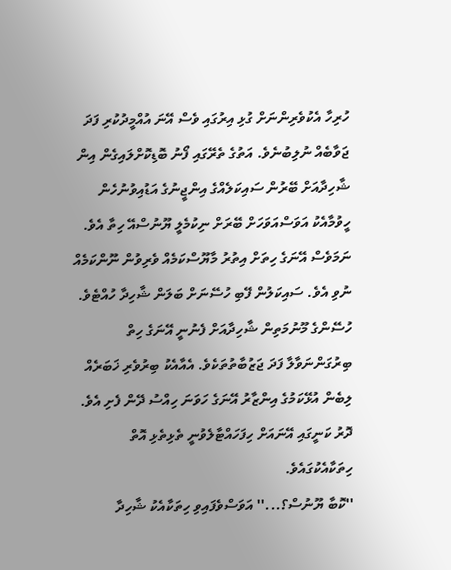ހުރިހާ އެކުވެރިންނަށް ގުޅި އިރުގައި ވެސް އޭނަ އުއްމީދުކުރި ފަދަ ޖަވާބެއް ނުލިބުނެވެ. އަތުގެ ތެރޭގައި ފޯނު ބޮޑިކޮށްލައިގެން އިން ޝާހިދާއަށް ބޭރުން ސައިކަލެއްގެ އިންޖީނުގެ އަޑުއިވުނުހެން ހީވުމާއެކު އަވަސްއަވަހަށް ބޭރަށް ނިކުމެލީ ޔޫނުސްއޭ ހިތާ އެވެ. ނަމަވެސް އޭނަގެ ހިތަށް އިތުރު މާޔޫސްކަމެއް ވެރިވުން ނޫންކަމެއް ނުވި އެވެ. ސައިކަލުން ފޭބި ހުސޭނަށް ބަލަން ޝާހިދާ ހުއްޓެވެ.
ހުސޭންގެ މޫނުމަތިން ޝާހިދާއަށް ފެނުނީ އޭނަގެ ހިތް ބިރުގަންނަވާލާ ފަދަ ޖަޒުބާތުތަކެވެ. އެއާއެކު ބިރުވެރި ޚަބަރެއް ލިބެން އުޅޭކަމުގެ އިންޒާރު އޭނަގެ ހަވަނަ ހިއްސު ދޭން ފެށި އެވެ. ދޮރު ކަނީގައި އޭނައަށް ހިފަހައްޓާލެވުނީ ތެޅިތެޅި އޮތް ހިތަކާއެކުގައެވެ.
''ކޮބާ ޔޫނުސް؟...'' އަވަސްވެފައިވި ހިތަކާއެކު ޝާހިދާ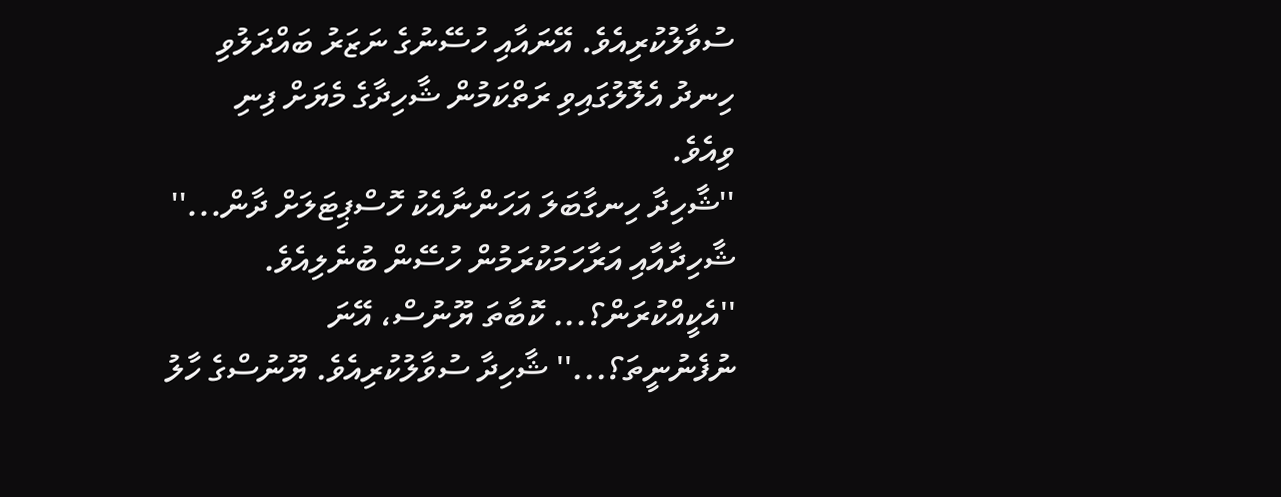ސުވާލުކުރިއެވެ. އޭނައާއި ހުސޭނުގެ ނަޒަރު ބައްދަލުވި ހިނދު އެލޮލުގައިވި ރަތްކަމުން ޝާހިދާގެ މެޔަށް ފިނި ވިއެވެ.
''ޝާހިދާ ހިނގާބަލަ އަހަންނާއެކު ހޮސްޕިޓަލަށް ދާން...'' ޝާހިދާއާއި އަރާހަމަކުރަމުން ހުސޭން ބުނެލިއެވެ.
''އެކީއްކުރަން؟... ކޮބާތަ ޔޫނުސް، އޭނަ ނުފެނުނީތަ؟...'' ޝާހިދާ ސުވާލުކުރިއެވެ. ޔޫނުސްގެ ހާލު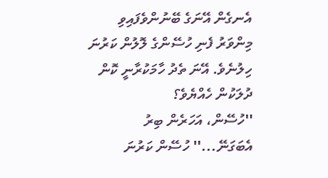އެނގެން އޭނަގެ ބޭނުންވެފައިވި މިންވަރު ފެނި ހުސޭންގެ ލޮލުން ކަރުނަ ހިލުނެވެ. އޭނަ ތެދު ހާމަކުރާނީ ކޮން ދުލަކުން ހެއްޔެވެ؟
''ހުސޭން، އަހަރެން ބިރު އެބަގަނޭ...'' ހުސޭން ކަރުނަ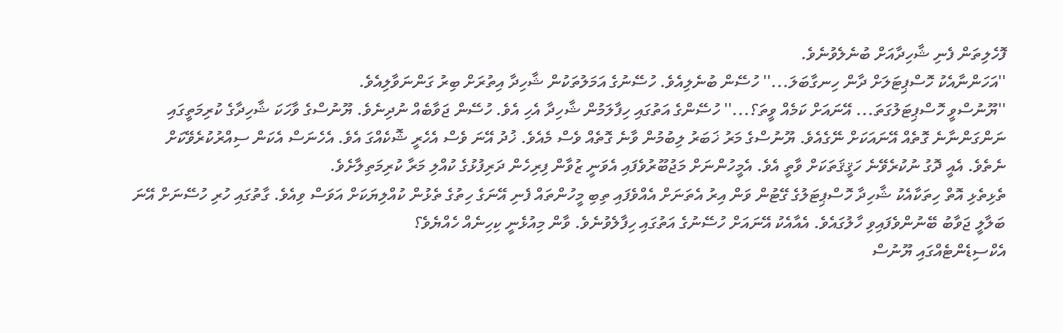ފޮހެލިތަން ފެނި ޝާހިދާއަށް ބުނެލެވުނެވެ.
''އަހަންނާއެކު ހޮސްޕިޓަލަށް ދާން ހިނގާބަލަ...'' ހުސޭން ބުނެލިއެވެ. ހުސޭނުގެ އަމަލުތަކުން ޝާހިދާ އިތުރަށް ބިރު ގަންނަވާލިއެވެ.
''ޔޫނުސްވީ ހޮސްޕިޓަލުގަތަ... އޭނައަށް ކަމެއް ވީތަ؟...'' ހުސޭންގެ އަތުގައި ހިފާލަމުން ޝާހިދާ އެހި އެވެ. ހުސޭން ޖަވާބެއް ނުދިނެވެ. ޔޫނުސްގެ ވާހަކަ ޝާހިދާގެ ކުރިމަތީގައި ނަންގަންނާނެ ގޮތެއް އޭނައަކަށް ނޭގެއެވެ. ޔޫނުސްގެ މަރު ޚަބަރު ލިބުމުން ވާނެ ގޮތެއް ވެސް މެއެވެ. ޚުދު އޭނަ ވެސް އެހެރީ ޝޮކެއްގަ އެވެ. އެހެނަސް އެކަން ސިއްރުކުރެވޭކަށް ނެތެވެ. އެއީ ދޮގު ނުކުރެވޭނެ ހަޤީޤަތަކަށް ވާތީ އެވެ. އެމީހުންނަށް މަޖުބޫރުވެފައި އެވަނީ ޒުވާން ފިރިހެން ދަރިފުޅުގެ ކުއްލި މަރާ ކުރިމަތިލާށެވެ.
ތެޅިތެޅި އޮތް ހިތަކާއެކު ޝާހިދާ ހޮސްޕިޓަލުގެ ގޭޓުން ވަން އިރު އެތަނަށް އެއްވެފައި ތިބި މީހުންތައް ފެނި އޭނަގެ ހިތުގެ ތެޅުން ކުއްލިޔަކަށް އަވަސް ވިއެވެ. ގާތުގައި ހުރި ހުސޭނަށް އޭނަ ބަލާލީ ޖަވާބު ބޭނުންވެފައިވި ހާލުގައެވެ. އެއާއެކު އޭނައަށް ހުސޭނުގެ އަތުގައި ހިފާލެވުނެވެ. ވާން މިއުޅެނީ ކިހިނެއް ހެއްޔެވެ؟
އެކްސިޑެންޓެއްގައި ޔޫނުސް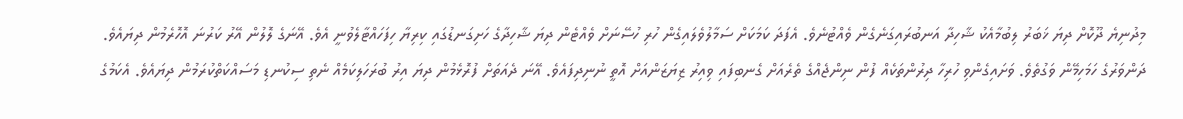މިދުނިޔެ ދޫކޮށް ދިޔަ ޚަބަރު ލިބުމާއެކު ޝާހިދާ އަނބުރައިގަނެގެން ވެއްޓުނެވެ. އެފަދަ ކަމަކަށް ސަމާލުވެލައިގެން ހުރި ހުސޭނަށް ވެއްޓެން ދިޔަ ޝާހިދާގެ ހަށިގަނޑުގައި ކިރިޔާ ހިފަހައްޓާލެވުނީ އެވެ. އޭނަގެ ލޮލުން އޭރު ކަރުނަ އޮހޮރެމުން ދިޔައެވެ.
ދަންވަރުގެ ހަމަހިމޭން ވަގުތެވެ. ވަށައިގެންވި ހުރިހާ ދިރުންތަކެއް ފުން ނިންޖެއްގެ ތެރެއަށް ގެނބިފައި ވިއިރު ޒިޔަޒަންއަށް އޮތީ ނުނިދިފައެވެ. އޭނަ ދެއަތަށް ފުރޮޅެމުން ދިޔަ އިރު ބުރަހަލިކަމެއް ނެތި ސިކުނޑި މަސައްކަތްކުރަމުން ދިޔައެވެ. އެކަމުގެ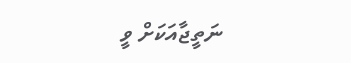ނަތީޖާއަކަށް ވީ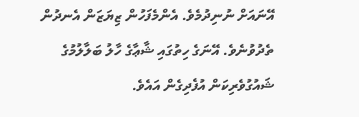އޭނައަށް ނުނިދުމެވެ. އެންމެފަހުން ޒިޔަޒަން އެނދުން ތެދުވުނެވެ. އޭނަގެ ހިތުގައި ޝާޢާގެ ހާލު ބަލާލުމުގެ ޝައުގުވެރިކަން އުފެދިގެން އައެވެ.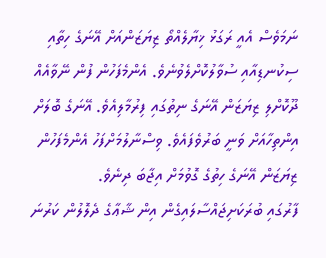ނަމަވެސް އެއީ ރަގަޅު ޚިޔާލެއްތޯ ޒިޔަޒަންއަށް އޭނަގެ ހިތާއި ސިކުނޑިއާއި ސުވާލުކޮށްލެވުނެވެ. އެންމެފަހުން ފުން ނޭވާއެއް ދޫކޮށްލި ޒިޔަޒަން އޭނަގެ ނިތުގައި ފިރުމާލިއެވެ. އޭނަގެ ބޮލަށް އިންތިހާއަށް ވަނީ ބަރުވެފައެވެ. ވިސްނާލުމަށްފަހު އެންމެފަހުން ޒިޔަޒަން އޭނަގެ ހިތުގެ ގޮވުމަށް އިޖާބަ ދިނެވެ.
ފާރުގައި ބުރަކަށިޖައްސާލައިގެން އިން ޝާޢާގެ ދެލޮލުން ކަރުނަ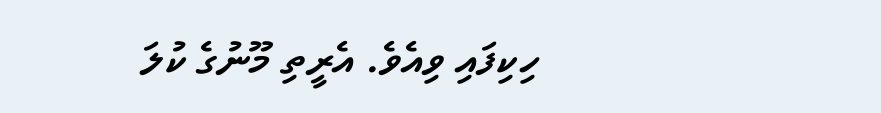ހިކިފައި ވިއެވެ. އެރީތި މޫނުގެ ކުލަ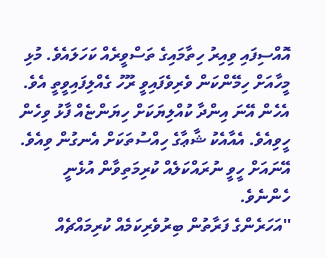އޮއްސިފައި ވިއިރު ހިތާމައިގެ ތަސްވީރެއް ކަހަލައެވެ. މުޅި މީހާއަށް ހިމޭންކަން ވެރިވެފައިވީ ރޫހު ގެއްލިފައިވީތީ އެވެ. އެހެން އޭނަ އިންދާ ކުއްލިޔަކަށް ހިޔަންޏެއް ފާޅު ވިހެން ހީވިއެވެ. އެއާއެކު ޝާޢާގެ ހިއްސުތަކަށް އެނގުން ވިއެވެ. އޭނައަށް ހީވީ ނުރައްކަލެއް ކުރިމަތިވާން އުޅެނީ ހެންނެވެ.
''އަހަރެންގެ ފަރާތުން ބިރުވެރިކަމެއް ކުރިމައްޗެއް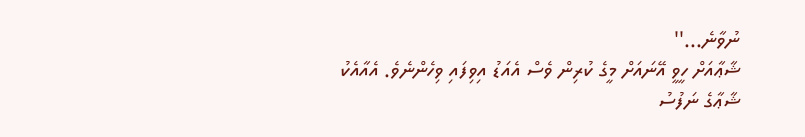ނުވާނެ...''
ޝާޢާއަށް ހީވީ އޭނައަށް މީގެ ކުރިން ވެސް އެއަޑު އިވިފައި ވިހެންނެވެ. އެއާއެކު ޝާޢާގެ ނަފުސު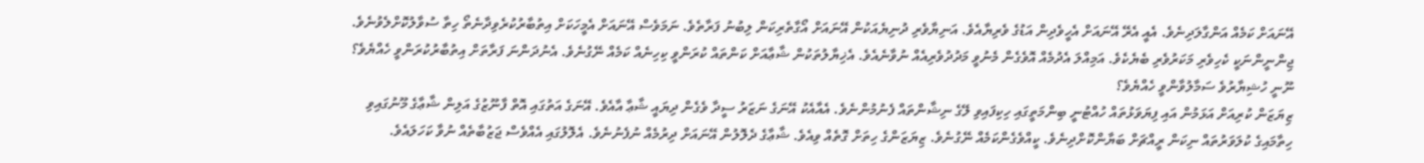އޭނައަށް ކަމެއް އަންގާލަދިނެވެ. އެއީ އެރޭ އޭނައަށް އެހީވެދިން އަޑުގެ ވެރިޔާއެވެ. އަނިޔާވެރި ދުނިޔެއަކުން އޭނައަށް އޯގާތެރިކަން ލިބުނު ފަރާތެވެ. ނަމަވެސް އޭނައަށް އެމީހަކަށް އިތުބާރުކުރެވިދާނެތޯ ހިތާ ސުވާލުކޮށްލެވުނެވެ. ޖިންނީންނަކީ ކެހިވެރި މަކަރުވެރި ބެޔެކެވެ. އަމިއްލަ އެދުމެއް އޮވެގެން މެނުވީ މަދުދުވެރިއެއް ނުވާނެއެވެ. އެޚިޔާލުތަކުން ޝާޢާއަށް ކަންތައް ކުރަންވީ ކިހިނެއް ކަމެއް ނޭގުނެވެ. އެނުދަންނަ ފަރާތަށް އިތުބާރުކުރަންވީ ހެއްޔެވެ؟ ނޫނީ ހުޝިޔާރުވެ ސަމާލުވާންވީ ހެއްޔެވެ؟
ޒިޔަޒަން ކުރިއަށް އަޅަމުން އައި ފިޔަވަޅުތައް ހުއްޓުނީ ބިންމަތީގައި ހިކިފައިވި ލޭގެ ނިޝާންތައް ފެނުމުންނެވެ. އެއާއެކު އޭނަގެ ނަޒަރު ސީދާ ވެގެން ދިޔައީ ޝާޢާ އާއެވެ. އޭނަގެ އަތުގައި އޮތް ފާނޫޒުގެ އަލިން ޝާޢާގެ މޫނުގައިވި ހިތާމައިގެ ކުލަވަރުތައް ނިކަން ރީއްޗަށް ބަޔާންކޮށްދިނެވެ. ކީއްވެގެންކަމެއް ނޭގުނެވެ. ޒިޔަޒަންގެ ހިތަށް ގޮތެއް ވިއެވެ. ޝާޢާގެ ދެލޮލުން އޭނައަށް ދިރުމެއް ނުފެނުނެވެ. އެލޮލުގައި އެއްވެސް ޖަޒުބާތެއް ނުވާ ކަހަލައެވެ.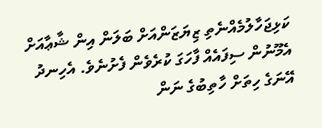ކަޅިޖަހާލުމެއްނެތި ޒިޔަޒަންއަށް ބަލަން އިން ޝާޢާއަށް އެމޫނުން ސިފައެއް ފާހަގަ ކުރެވެން ފެށުނެވެ. އެހިނދު އޭނަގެ ހިތަށް ހާތިބުގެ ނަން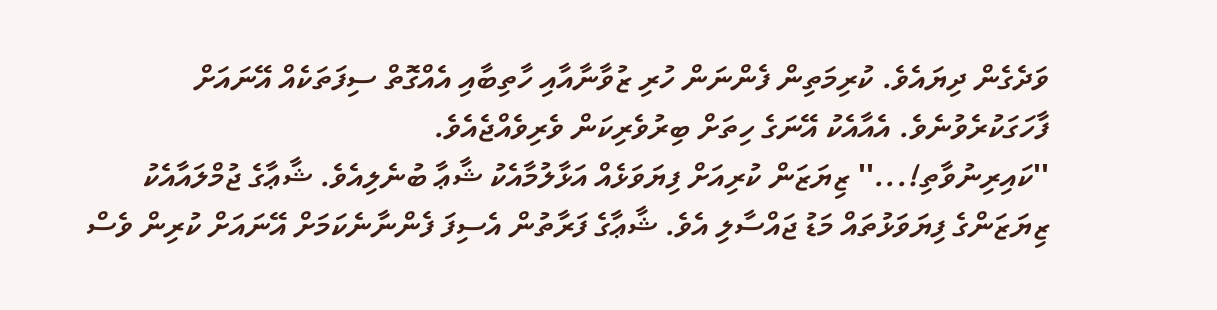ވަދެގެން ދިޔައެވެ. ކުރިމަތިން ފެންނަން ހުރި ޒުވާނާއާއި ހާތިބާއި އެއްގޮތް ސިފަތަކެއް އޭނައަށް ފާހަގަކުރެވުނެވެ. އެއާއެކު އޭނަގެ ހިތަށް ބިރުވެރިކަން ވެރިވެއްޖެއެވެ.
''ކައިރިނުވާތި!...'' ޒިޔަޒަން ކުރިއަށް ފިޔަވަޅެއް އަޅާލުމާއެކު ޝާޢާ ބުނެލިއެވެ. ޝާޢާގެ ޖުމްލައާއެކު ޒިޔަޒަންގެ ފިޔަވަޅުތައް މަޑު ޖައްސާލި އެވެ. ޝާޢާގެ ފަރާތުން އެސިފަ ފެންނާނެކަމަށް އޭނައަށް ކުރިން ވެސް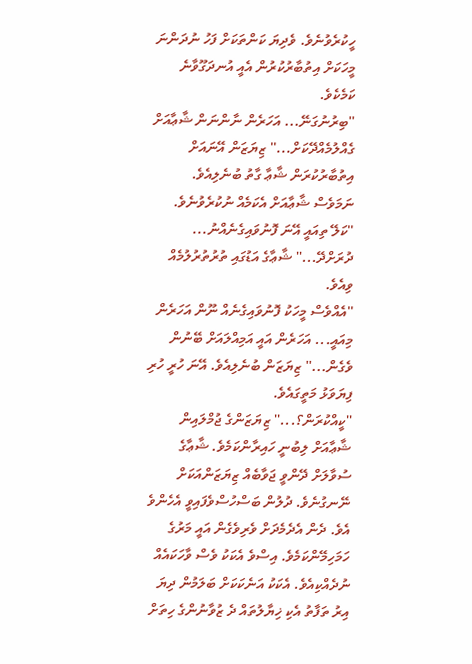ހީކުރެވުނެވެ. ވެދިޔަ ކަންތަކަށް ފަހު ނުދަންނަ މީހަކަށް އިތުބާރުކުރުން އެއީ އުނދަގޫވާނެ ކަމެކެވެ.
''ބިރުނުގަނޭ... އަހަރެން ނާންނަން ޝާޢާއަށް ގެއްލުމެއްދޭކަށް...'' ޒިޔަޒަން އޭނައަށް އިތުބާރުކުރަން ޝާޢާ ގާތު ބުނެލިއެވެ. ނަމަވެސް ޝާޢާއަށް އެކަމެއް ނުކުރެވުނެވެ.
''ކަލޭ ތިއައީ އޭނަ ފޮނުވައިގެނެއްނު... ދުރަށްދޭ...'' ޝާޢާގެ އަޑުގައި ތުރުތުރުލުމެއް ވިއެވެ.
''އެއްވެސް މީހަކު ފޮނުވައިގެނެއް ނޫން އަހަރެން މިއައީ... އަހަރެން އައީ އަމިއްލައަށް ބޭނުން ވެގެން...'' ޒިޔަޒަން ބުނެލިއެވެ. އޭނަ ހުރީ ހުރި ފިޔަވަޅު މަތީގައެވެ.
''ކީއްކުރަން؟...'' ޒިޔަޒަންގެ ޖުމްލައިން ޝާޢާއަށް ލިބުނީ ހައިރާންކަމެވެ. ޝާޢާގެ ސުވާލަށް ދޭންވީ ޖަވާބެއް ޒިޔަޒަންއަކަށް ނޭނގުނެވެ. ދުލުން ބަސްހުސްވެފައިވީ އެހެންވެ އެވެ. ދެން އެދެމެދަށް ވެރިވެގެން އައީ މަރުގެ ހަމަހިމޭންކަމެވެ. އިސްވެ އެކަކު ވެސް ވާހަކައެއް ނުދެއްކިއެވެ. އެކަކު އަނެކަކަށް ބަލަމުން ދިޔަ އިރު ތަފާތު އެކި ޚިޔާލުތައް ދެ ޒުވާނުންގެ ހިތަށް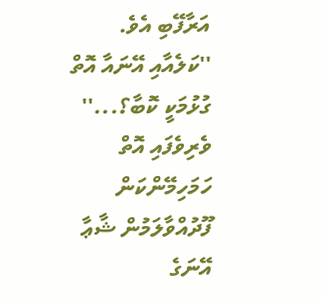އަރާފޭބި އެވެ.
''ކަލެއާއި އޭނައާ އޮތް ގުޅުމަކީ ކޮބާ؟...'' ވެރިވެފައި އޮތް ހަމަހިމޭންކަން ފޫދުއްވާލަމުން ޝާޢާ އޭނަގެ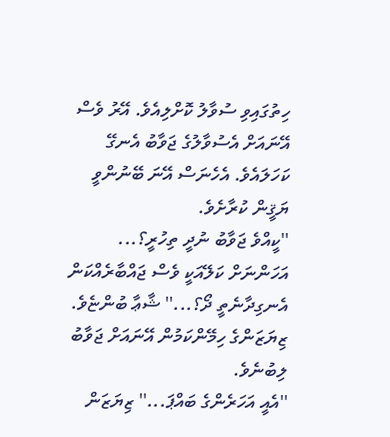ހިތުގައިވި ސުވާލު ކޮށްލިއެވެ. އޭރު ވެސް އޭނައަށް އެސުވާލުގެ ޖަވާބު އެނގޭ ކަހަލައެވެ. އެހެނަސް އޭނަ ބޭނުންވީ ޔަޤީން ކުރާށެވެ.
''ކީއްވެ ޖަވާބު ނުދީ ތިހުރީ؟... އަހަންނަށް ކަލޭއަކީ ވެސް ޖައްބާރެއްކަން އެނގިދާނެތީ ދޯ؟...'' ޝާޢާ ބުންޏެވެ. ޒިޔަޒަންގެ ހިމޭންކަމުން އޭނައަށް ޖަވާބު ލިބުނެވެ.
''އެއީ އަހަރެންގެ ބައްޕަ...'' ޒިޔަޒަން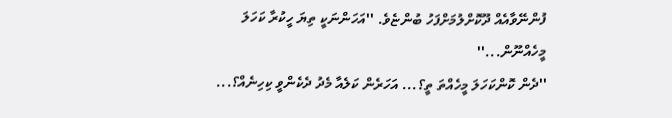ފުންނޭވާއެއް ދޫކޮށްލުމަށްފަހު ބުންޏެވެ. ''އަހަންނަކީ ތިޔަ ހީކުރާ ކަހަލަ މީހެއްނޫން...''
''ދެން ކޮންކަހަލަ މީހެއްތަ ތީ؟... އަހަރެން ކަލެއާ މެދު ދެކެންވީ ކިހިނެއް؟...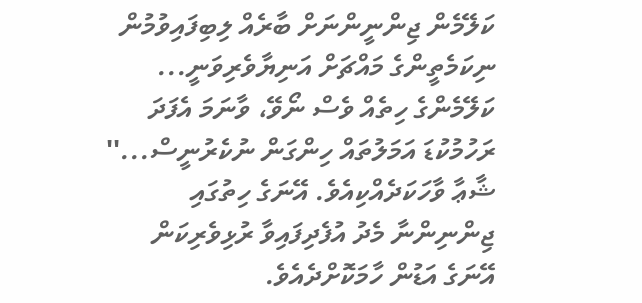ކަލޭމެން ޖިންނީންނަށް ބާރެއް ލިބިފައިވުމުން ނިކަމެތީންގެ މައްޗަށް އަނިޔާވެރިވަނީ... ކަލޭމެންގެ ހިތެއް ވެސް ނޯވޭ، ވާނަމަ އެފަދަ ރަހުމުކުޑަ އަމަލުތައް ހިންގަން ނުކެރުނީސް...'' ޝާޢާ ވާހަކަދެއްކިއެވެ. އޭނަގެ ހިތުގައި ޖިންނިންނާ މެދު އުފެދިފައިވާ ރުޅިވެރިކަން އޭނަގެ އަޑުން ހާމަކޮށްދެއެވެ.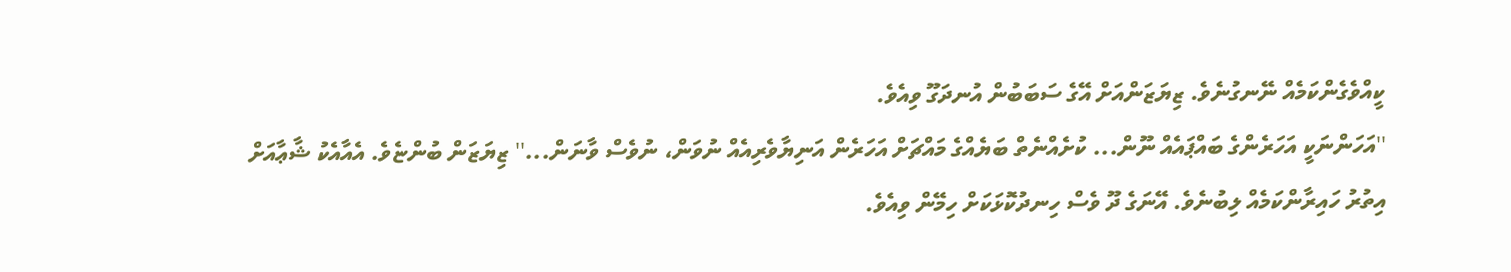ކީއްވެގެންކަމެއް ނޭނގުނެވެ. ޒިޔަޒަންއަށް އޭގެ ސަބަބުން އުނދަގޫ ވިއެވެ.
''އަހަންނަކީ އަހަރެންގެ ބައްޕައެއް ނޫން... ކުށެއްނެތް ބަޔެއްގެ މައްޗަށް އަހަރެން އަނިޔާވެރިއެއް ނުވަން، ނުވެސް ވާނަން...'' ޒިޔަޒަން ބުންޏެވެ. އެއާއެކު ޝާޢާއަށް އިތުރު ހައިރާންކަމެއް ލިބުނެވެ. އޭނަގެ ދޫ ވެސް ހިނދުކޮޅަކަށް ހިމޭން ވިއެވެ.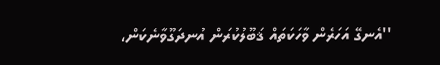''އެނގޭ އަހަރެން ވާހަކަތައް ޤަބޫލުކުރަން އުނދަގޫވާނެކަން،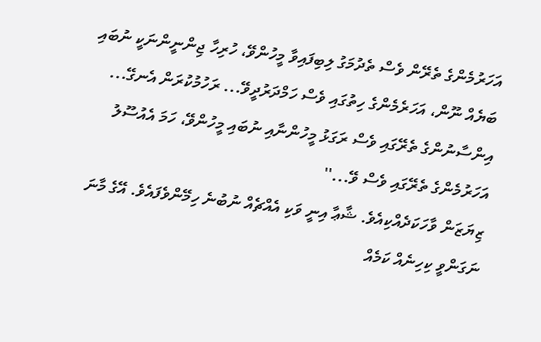އަހަރުމެންގެ ތެރޭން ވެސް ތެދުމަގު ލިބިފައިވާ މީހުންވޭ، ހުރިހާ ޖިންނީންނަކީ ނުބައި ބަޔެއް ނޫން، އަހަރެމެންގެ ހިތުގައި ވެސް ހަމްދަރުދީވޭ... ރަހުމުކުރަން އެނގޭ... އިންސާނުންގެ ތެރޭގައި ވެސް ރަގަޅު މީހުންނާއި ނުބައި މީހުންވޭ، ހަމަ އެއުސޫލު އަހަރުމެންގެ ތެރޭގައި ވެސް ވޭ...''
ޒިޔަޒަން ވާހަކަދެއްކިއެވެ. ޝާޢާ އިނީ ވަކި އެއްޗެއް ނުބުނެ ހިމޭންވެފައެވެ. އޭގެ މާނަ ނަގަންވީ ކިހިނެއް ކަމެއް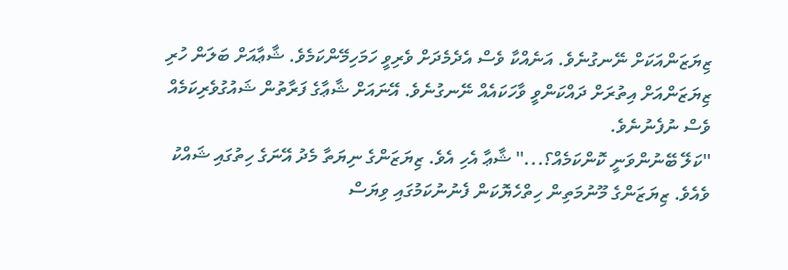ޒިޔަޒަންއަކަށް ނޭނގުނެވެ. އަނެއްކާ ވެސް އެދެމެދަށް ވެރިވީ ހަމަހިމޭންކަމެވެ. ޝާޢާއަށް ބަލަން ހުރި ޒިޔަޒަންއަށް އިތުރަށް ދައްކަންވީ ވާހަކައެއް ނޭނގުނެވެ. އޭނައަށް ޝާޢާގެ ފަރާތުން ޝައުގުވެރިކަމެއް ވެސް ނުފެނުނެވެ.
''ކަލޭ ބޭނުންވަނީ ކޮންކަމެއް؟...'' ޝާޢާ އެހި އެވެ. ޒިޔަޒަންގެ ނިޔަތާ މެދު އޭނަގެ ހިތުގައި ޝައްކު ވެއެވެ. ޒިޔަޒަންގެ މޫނުމަތިން ހިތްހެޔޮކަން ފެނުނުކަމުގައި ވިޔަސް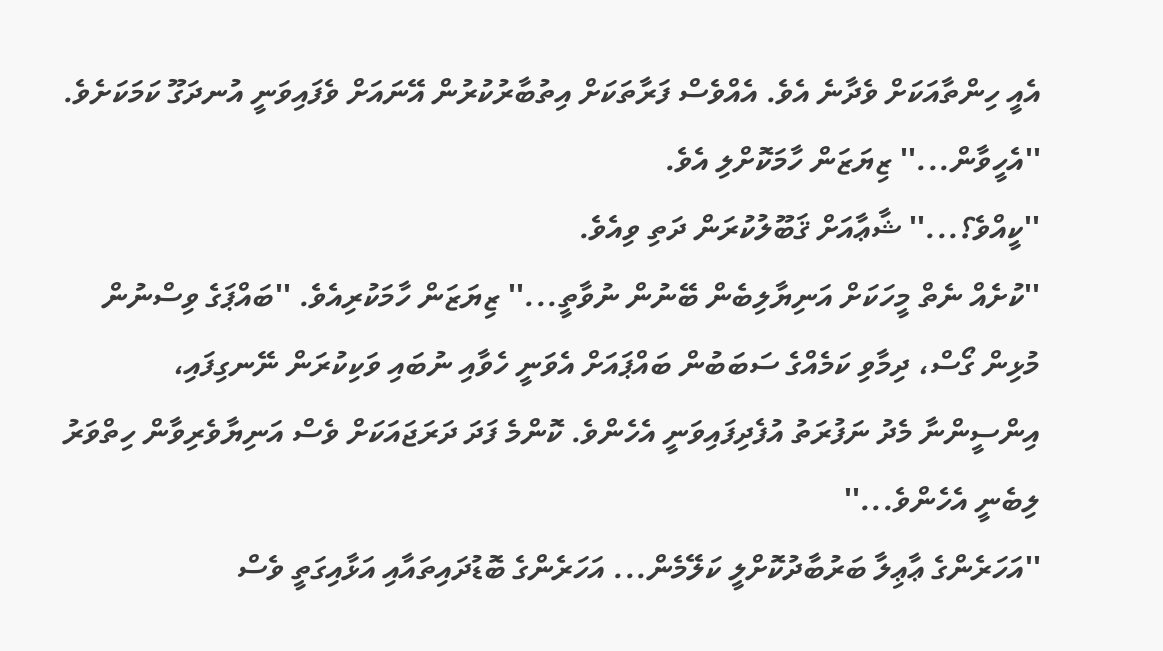އެއީ ހިންތާއަކަށް ވެދާނެ އެވެ. އެއްވެސް ފަރާތަކަށް އިތުބާރުކުރުން އޭނައަށް ވެފައިވަނީ އުނދަގޫ ކަމަކަށެވެ.
''އެހީވާން...'' ޒިޔަޒަން ހާމަކޮށްލި އެވެ.
''ކީއްވެ؟...'' ޝާޢާއަށް ޤަބޫލުކުރަން ދަތި ވިއެވެ.
''ކުށެއް ނެތް މީހަކަށް އަނިޔާލިބެން ބޭނުން ނުވާތީ...'' ޒިޔަޒަން ހާމަކުރިއެވެ. ''ބައްޕަގެ ވިސްނުން މުޅިން ގޯސް، ދިމާވި ކަމެއްގެ ސަބަބުން ބައްޕައަށް އެވަނީ ހެވާއި ނުބައި ވަކިކުރަން ނޭނގިފައި، އިންސީންނާ މެދު ނަފުރަތު އުފެދިފައިވަނީ އެހެންވެ. ކޮންމެ ފަދަ ދަރަޖައަކަށް ވެސް އަނިޔާވެރިވާން ހިތްވަރު ލިބެނީ އެހެންވެ...''
''އަހަރެންގެ ޢާޢިލާ ބަރުބާދުކޮށްލީ ކަލޭމެން... އަހަރެންގެ ބޮޑުދައިތައާއި އަޅާއިގަތީ ވެސް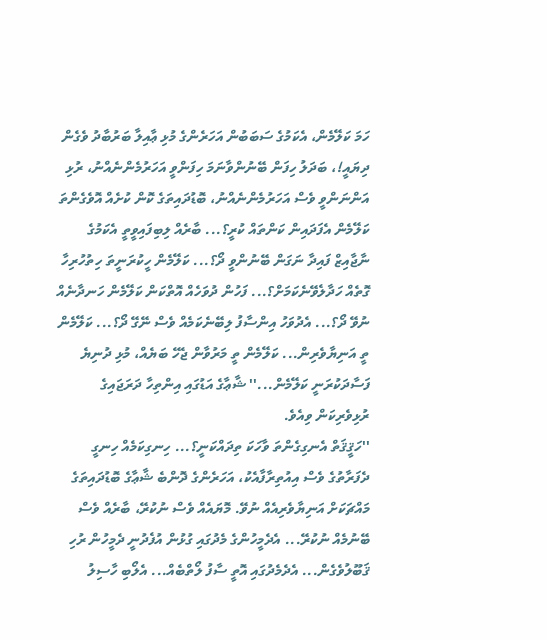ހަމަ ކަލޭމެން، އެކަމުގެ ސަބަބުން އަހަރެންގެ މުޅި ޢާއިލާ ބަރުބާދު ވެގެން ދިޔައީ!، ބަދަލު ހިފަން ބޭނުންވާނަމަ ހިފަންވީ އަހަރުމެންނެއްނު، ރުޅި އަންނަންވީ ވެސް އަހަރުމެންނެއްނު، ބޮޑުދައިތަގެ ކޮން ކުށެއް އޮވެގެންތަ ކަލޭމެން އެފަދައިން ކަންތައް ކުރީ؟... ބާރެއް ލިބިފައިވީތީ އެކަމުގެ ނާޖާއިޒް ފައިދާ ނަގަން ބޭނުންވީ ދޯ؟... ކަލޭމެން ހީކުރަނީތަ ހިތުހުރިހާ ގޮތެއް ހަދާލެވޭނެކަމަށް؟... ފަހުން ދުވަހެއް އޮތްކަން ކަލޭމެން ހަނދާނެއް ނުވޭ ދޯ؟... އެދުވަހު އިންސާފު ލިބޭނެކަމެއް ވެސް ނޭގޭ ދޯ؟... ކަލޭމެން ތީ އަނިޔާވެރިން... ކަލޭމެން ތީ މަރުވާން ޖެހޭ ބަޔެއް، މުޅި ދުނިޔެ ފަސާދަކުރަނީ ކަލޭމެން...'' ޝާޢާގެ އަޑުގައި އިންތިހާ ދަރަޖައިގެ ރުޅިވެރިކަން ވިއެވެ.
''ހަޤީޤަތް އެނގިގެންތަ ވާހަކަ ތިދައްކަނީ؟... ހިނގިކަމެއް ހިނގީ ދެފަރާތުގެ ވެސް އިއުތިރާފާއެކު، އަހަރެންގެ ދޮންބެ ޝާޢާގެ ބޮޑުދައިތަގެ މައްޗަކަށް އަނިޔާވެރިއެއް ނުވޭ. މޮޔައެއް ވެސް ނުކުރޭ، ބާރެއް ވެސް ބޭނުމެއް ނުކުރޭ... އެދެމީހުންގެ މެދުގައި ގުޅުން އުފެދުނީ ދެމީހުން ރުހި ޤަބޫލުވެގެން... އެދެމެދުގައި އޮތީ ސާފު ލޯތްބެއް... އެލޯބި ހާސިލު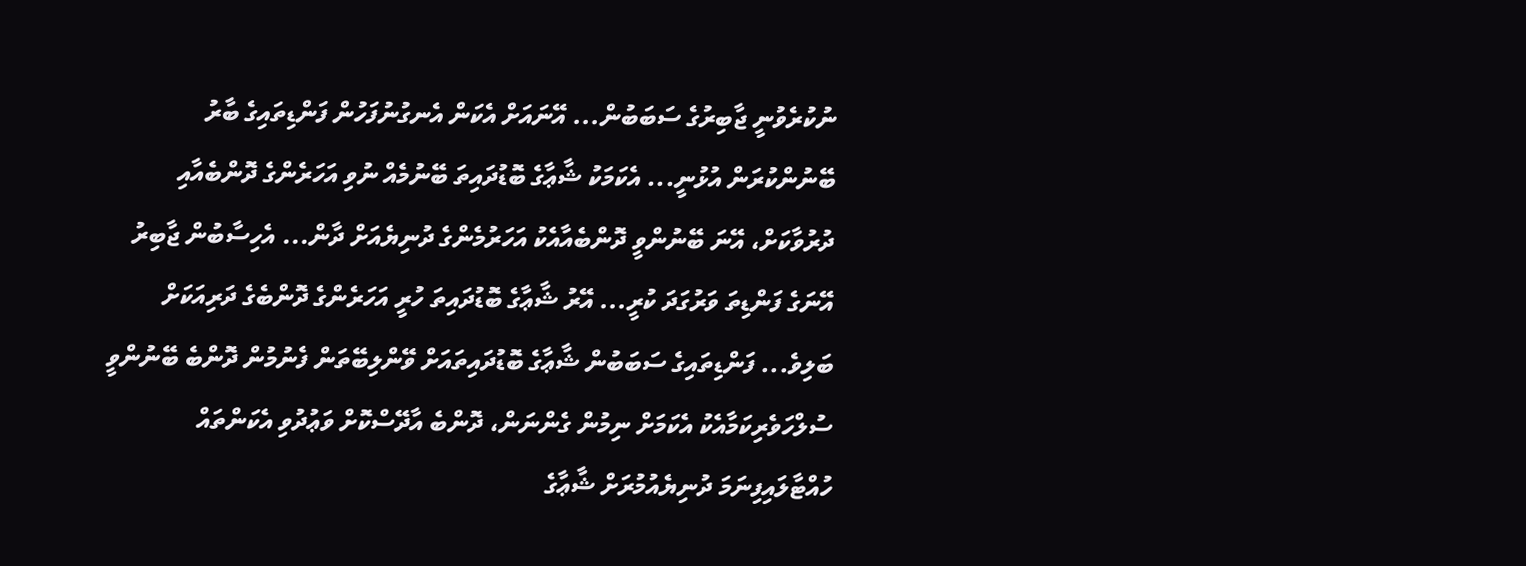ނުކުރެވުނީ ޖާބިރުގެ ސަބަބުން... އޭނައަށް އެކަން އެނގުނުފަހުން ފަންޑިތައިގެ ބާރު ބޭނުންކުރަން އުޅުނީ... އެކަމަކު ޝާޢާގެ ބޮޑުދައިތަ ބޭނުމެއް ނުވި އަހަރެންގެ ދޮންބެއާއި ދުރުވާކަށް، އޭނަ ބޭނުންވީ ދޮންބެއާއެކު އަހަރުމެންގެ ދުނިޔެއަށް ދާން... އެހިސާބުން ޖާބިރު އޭނަގެ ފަންޑިތަ ވަރުގަދަ ކުރީ... އޭރު ޝާޢާގެ ބޮޑުދައިތަ ހުރީ އަހަރެންގެ ދޮންބެގެ ދަރިއަކަށް ބަލިވެ... ފަންޑިތައިގެ ސަބަބުން ޝާޢާގެ ބޮޑުދައިތައަށް ވޭންލިބޭތަން ފެނުމުން ދޮންބެ ބޭނުންވީ ސުލްހަވެރިކަމާއެކު އެކަމަށް ނިމުން ގެންނަން، ދޮންބެ އާދޭސްކޮށް ވަޢުދުވި އެކަންތައް ހުއްޓާލައިފިނަމަ ދުނިޔެއުމުރަށް ޝާޢާގެ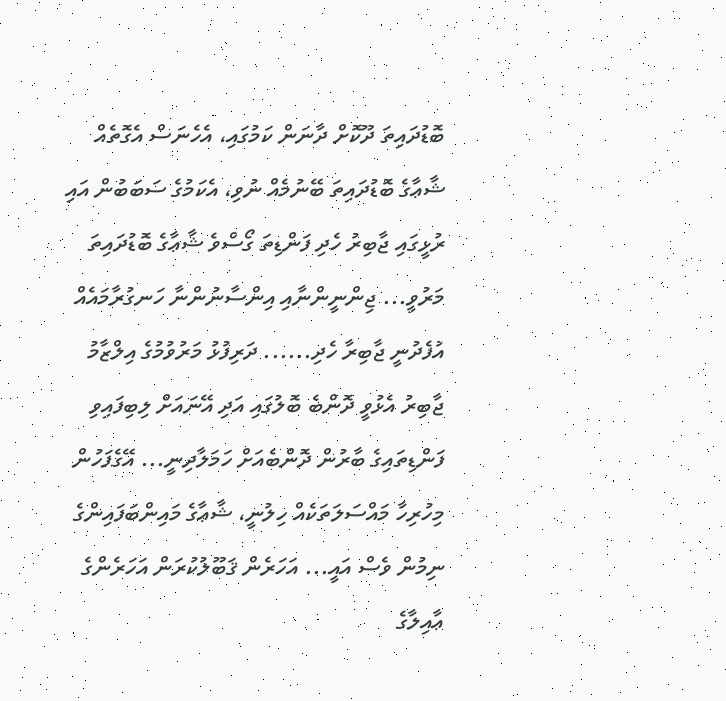ބޮޑުދައިތަ ދޫކޮށް ދާނަން ކަމުގައި، އެހެނަސް އެގޮތެއް ޝާޢާގެ ބޮޑުދައިތަ ބޭނުމެއް ނުވި، އެކަމުގެ ސަބަބުން އައި ރުޅީގައި ޖާބިރު ހެދި ފަންޑިތަ ގޯސްވެ ޝާޢާގެ ބޮޑުދައިތަ މަރުވީ... ޖިންނީންނާއި އިންސާނުންނާ ހަނގުރާމައެއް އުފެދުނީ ޖާބިރާ ހެދި...... ދަރިފުޅު މަރުވުމުގެ އިލްޒާމު ޖާބިރު އެޅުވީ ދޮންބެ ބޮލުގައި އަދި އޭނައަށް ލިބިފައިވި ފަންޑިތައިގެ ބާރުން ދޮންބެއަށް ހަމަލާދިނީ... އޭގެފަހުން މިހުރިހާ މައްސަލަތަކެއް ހިލުނީ، ޝާޢާގެ މައިންބަފައިންގެ ނިމުން ވެސް އައީ... އަހަރެން ޤަބޫލުކުރަން އަހަރެންގެ ޢާއިލާގެ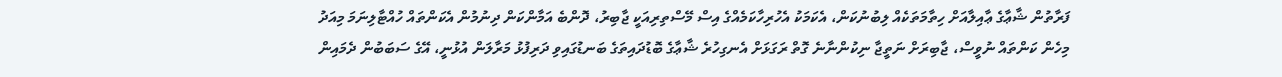ފަރާތުން ޝާޢާގެ ޢާއިލާއަށް ހިތާމަތަކެއް ލިބުނުކަން، އެކަމަކު އެހުރިހާކަމެއްގެ އިސް މޭސްތިރިއަކީ ޖާބިރު، ދޮންބެ އަމާންކަން ދިނުމުން އެކަންތައް ހުއްޓާލިނަމަ މިއަދު މިހެން ކަންތައް ނުވީސް، ޖާބިރަށް ނަތީޖާ ނިކުންނާނެ ގޮތް ރަގަޅަށް އެނގިހުރެ ޝާޢާގެ ބޮޑުދައިތަގެ ބަނޑުގައިވި ދަރިފުޅު މަރާލަން އުޅުނީ، އޭގެ ސަބަބުން ދެމައިން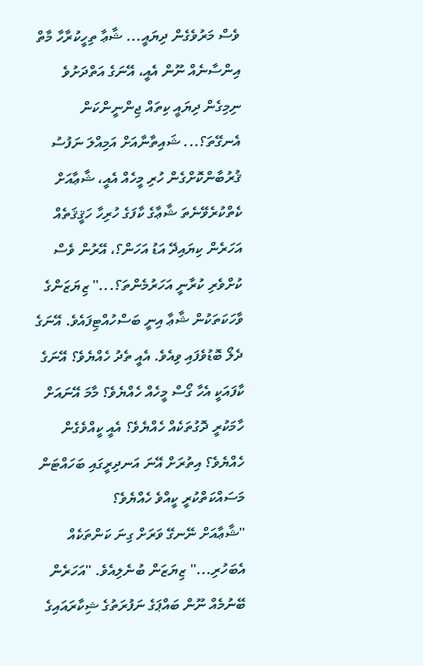ވެސް މަރުވެގެން ދިޔައީ... ޝާޢާ ތިހީކުރާހާ މާތް އިންސާނެއް ނޫން އެއީ، އޭނަގެ އަތްދަށުވެ ނިމިގެން ދިޔައީ ކިތައް ޖިންނީންކަން އެނގޭތަ؟... ޝައިތާނާއަށް އަމިއްލަ ނަފުސު ޤުރުބާންކޮށްގެން ހުރި މީހެއް އެއީ، ޝާޢާއަށް ކެތްކުރެވޭނެތަ ޝާޢާގެ ކާފަގެ ހުރިހާ ހަޤީޤަތެއް އަހަރެން ކިޔައިދޭ އަޑު އަހަން؟، އޭރުން ވެސް ކުށްވެރި ކުރާނީ އަހަރުމެންތަ؟...'' ޒިޔަޒަންގެ ވާހަކަތަކުން ޝާޢާ އިނީ ބަސްހުއްޓިފައެވެ. އޭނަގެ ދެލޯ ބޮޑުވެފައި ވިއެވެ. އެއީ ތެދު ހެއްޔެވެ؟ އޭނަގެ ކާފައަކީ އެހާ ގޯސް މީހެއް ހެއްޔެވެ؟ މާމަ އޭނައަށް ހާމަކުރީ ދޮގުތަކެއް ހެއްޔެވެ؟ އެއީ ކީއްވެގެން ހެއްޔެވެ؟ އިތުރަށް އޭނަ އަނދިރީގައި ބަހައްޓަން މަސައްކަތްކުރީ ކީއްވެ ހެއްޔެވެ؟
''ޝާޢާއަށް ނޭނގޭ ވަރަށް ގިނަ ކަންތަކެއް އެބަހުރި...'' ޒިޔަޒަން ބުނެލިއެވެ. ''އަހަރެން ބޭނުމެއް ނޫން ބައްޕަގެ ނަފުރަތުގެ ޝިކާރައައިގެ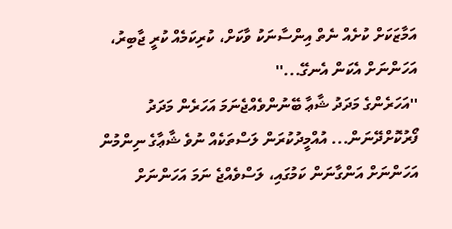އަމާޒަކަށް ކުށެއް ނެތް އިންސާނަކު ވާކަށް، ކުރިކަމެއް ކުރީ ޖާބިރު، އަހަންނަށް އެކަން އެނގޭ...''
''އަހަރެންގެ މަދަދު ޝާޢާ ބޭނުންވެއްޖެނަމަ އަހަރެން މަދަދު ފޯރުކޮށްދޭނަން... އުއްމީދުކުރަން ލަސްތަކެއް ނުވެ ޝާޢާގެ ނިންމުން އަހަންނަށް އަންގާނަން ކަމުގައި، ލަސްވެއްޖެ ނަމަ އަހަންނަށް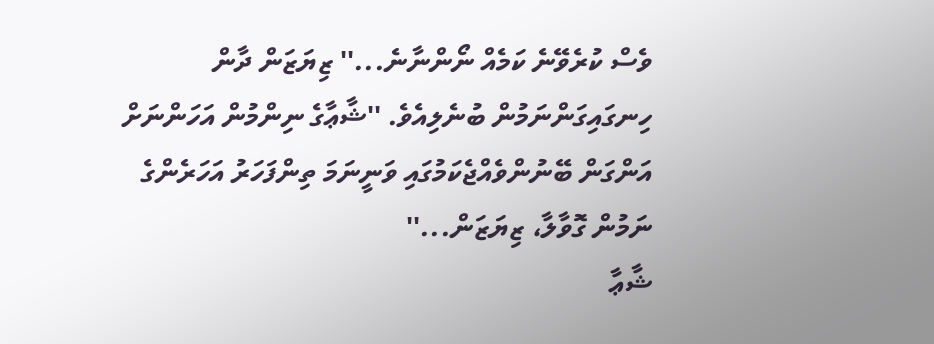ވެސް ކުރެވޭނެ ކަމެއް ނޯންނާނެ...'' ޒިޔަޒަން ދާން ހިނގައިގަންނަމުން ބުނެލިއެވެ. ''ޝާޢާގެ ނިންމުން އަހަންނަށް އަންގަން ބޭނުންވެއްޖެކަމުގައި ވަނީނަމަ ތިންފަހަރު އަހަރެންގެ ނަމުން ގޮވާލާ، ޒިޔަޒަން...''
ޝާޢާ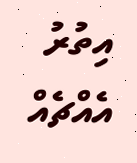އިތުރު އެއްޗެއް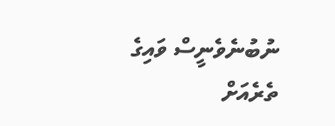ނުބުނެވެނީސް ވައިގެ ތެރެއަށް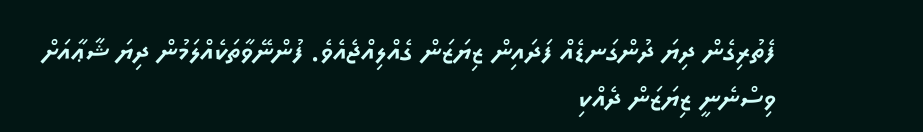ފެތުރިގެން ދިޔަ ދުންގަނޑެއް ފަދައިން ޒިޔަޒަން ގެއްލިއްޖެއެވެ. ފުންނޭވާތަކެއްލަމުން ދިޔަ ޝާޢާއަށް ވިސްނެނީ ޒިޔަޒަން ދެއްކި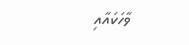ވާހަކައާއި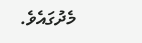މެދުގައެވެ.